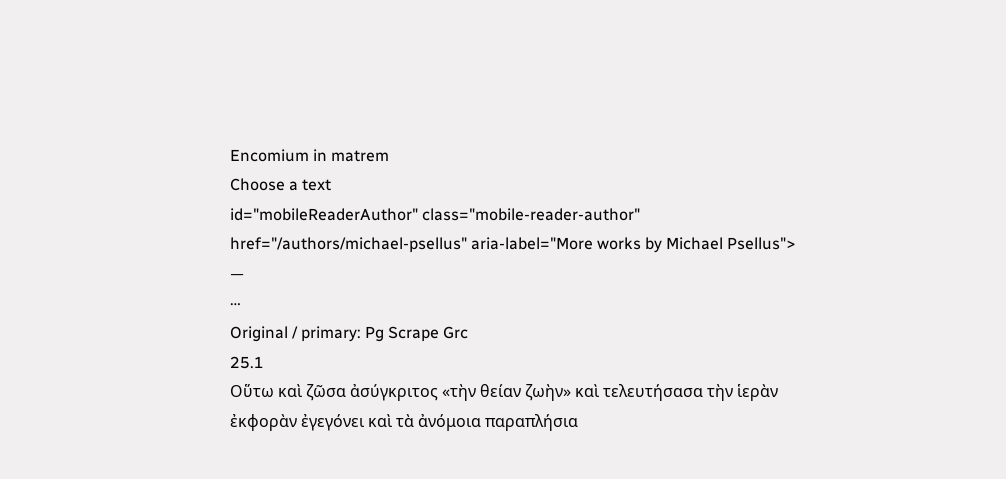Encomium in matrem
Choose a text
id="mobileReaderAuthor" class="mobile-reader-author" href="/authors/michael-psellus" aria-label="More works by Michael Psellus">
—
⋯
Original / primary: Pg Scrape Grc
25.1
Οὕτω καὶ ζῶσα ἀσύγκριτος «τὴν θείαν ζωὴν» καὶ τελευτήσασα τὴν ἱερὰν ἐκφορὰν ἐγεγόνει καὶ τὰ ἀνόμοια παραπλήσια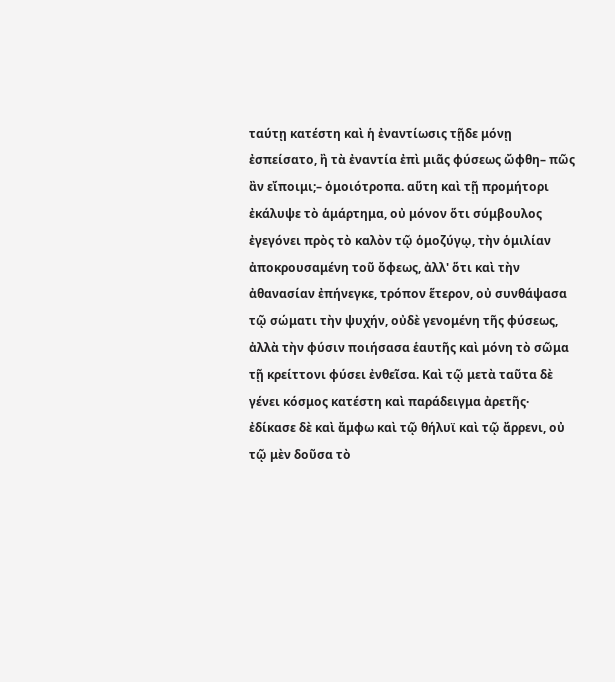ταύτῃ κατέστη καὶ ἡ ἐναντίωσις τῇδε μόνῃ ἐσπείσατο, ἢ τὰ ἐναντία ἐπὶ μιᾶς φύσεως ὤφθη– πῶς ἂν εἴποιμι;– ὁμοιότροπα. αὕτη καὶ τῇ προμήτορι ἐκάλυψε τὸ ἁμάρτημα, οὐ μόνον ὅτι σύμβουλος ἐγεγόνει πρὸς τὸ καλὸν τῷ ὁμοζύγῳ, τὴν ὁμιλίαν ἀποκρουσαμένη τοῦ ὄφεως, ἀλλ' ὅτι καὶ τὴν ἀθανασίαν ἐπήνεγκε, τρόπον ἕτερον, οὐ συνθάψασα τῷ σώματι τὴν ψυχήν, οὐδὲ γενομένη τῆς φύσεως, ἀλλὰ τὴν φύσιν ποιήσασα ἑαυτῆς καὶ μόνη τὸ σῶμα τῇ κρείττονι φύσει ἐνθεῖσα. Καὶ τῷ μετὰ ταῦτα δὲ γένει κόσμος κατέστη καὶ παράδειγμα ἀρετῆς· ἐδίκασε δὲ καὶ ἄμφω καὶ τῷ θήλυϊ καὶ τῷ ἄρρενι, οὐ τῷ μὲν δοῦσα τὸ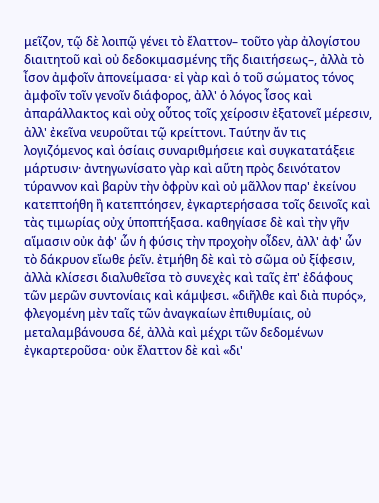μεῖζον, τῷ δὲ λοιπῷ γένει τὸ ἔλαττον– τοῦτο γὰρ ἀλογίστου διαιτητοῦ καὶ οὐ δεδοκιμασμένης τῆς διαιτήσεως–, ἀλλὰ τὸ ἶσον ἀμφοῖν ἀπονείμασα· εἰ γὰρ καὶ ὁ τοῦ σώματος τόνος ἀμφοῖν τοῖν γενοῖν διάφορος, ἀλλ' ὁ λόγος ἶσος καὶ ἀπαράλλακτος καὶ οὐχ οὗτος τοῖς χείροσιν ἐξατονεῖ μέρεσιν, ἀλλ' ἐκεῖνα νευροῦται τῷ κρείττονι. Ταύτην ἄν τις λογιζόμενος καὶ ὁσίαις συναριθμήσειε καὶ συγκατατάξειε μάρτυσιν· ἀντηγωνίσατο γὰρ καὶ αὕτη πρὸς δεινότατον τύραννον καὶ βαρὺν τὴν ὀφρὺν καὶ οὐ μᾶλλον παρ' ἐκείνου κατεπτοήθη ἢ κατεπτόησεν, ἐγκαρτερήσασα τοῖς δεινοῖς καὶ τὰς τιμωρίας οὐχ ὑποπτήξασα. καθηγίασε δὲ καὶ τὴν γῆν αἵμασιν οὐκ ἀφ' ὧν ἡ φύσις τὴν προχοὴν οἶδεν, ἀλλ' ἀφ' ὧν τὸ δάκρυον εἴωθε ῥεῖν. ἐτμήθη δὲ καὶ τὸ σῶμα οὐ ξίφεσιν, ἀλλὰ κλίσεσι διαλυθεῖσα τὸ συνεχὲς καὶ ταῖς ἐπ' ἐδάφους τῶν μερῶν συντονίαις καὶ κάμψεσι. «διῆλθε καὶ διὰ πυρός», φλεγομένη μὲν ταῖς τῶν ἀναγκαίων ἐπιθυμίαις, οὐ μεταλαμβάνουσα δέ, ἀλλὰ καὶ μέχρι τῶν δεδομένων ἐγκαρτεροῦσα· οὐκ ἔλαττον δὲ καὶ «δι'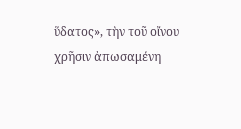ὕδατος», τὴν τοῦ οἴνου χρῆσιν ἀπωσαμένη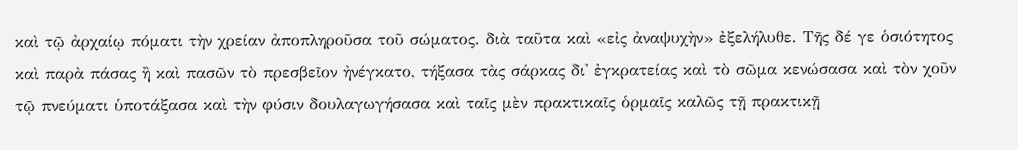καὶ τῷ ἀρχαίῳ πόματι τὴν χρείαν ἀποπληροῦσα τοῦ σώματος. διὰ ταῦτα καὶ «εἰς ἀναψυχὴν» ἐξελήλυθε. Τῆς δέ γε ὁσιότητος καὶ παρὰ πάσας ἢ καὶ πασῶν τὸ πρεσβεῖον ἠνέγκατο, τήξασα τὰς σάρκας δι' ἐγκρατείας καὶ τὸ σῶμα κενώσασα καὶ τὸν χοῦν τῷ πνεύματι ὑποτάξασα καὶ τὴν φύσιν δουλαγωγήσασα καὶ ταῖς μὲν πρακτικαῖς ὁρμαῖς καλῶς τῇ πρακτικῇ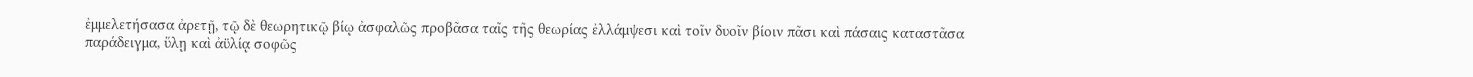ἐμμελετήσασα ἀρετῇ, τῷ δὲ θεωρητικῷ βίῳ ἀσφαλῶς προβᾶσα ταῖς τῆς θεωρίας ἐλλάμψεσι καὶ τοῖν δυοῖν βίοιν πᾶσι καὶ πάσαις καταστᾶσα παράδειγμα, ὕλῃ καὶ ἀϋλίᾳ σοφῶς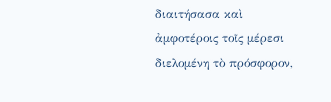διαιτήσασα καὶ ἀμφοτέροις τοῖς μέρεσι διελομένη τὸ πρόσφορον,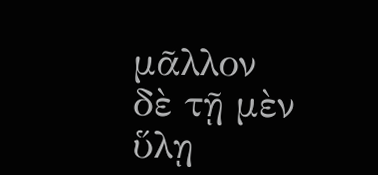μᾶλλον δὲ τῇ μὲν ὕλῃ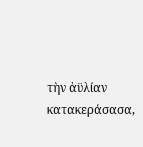τὴν ἀϋλίαν κατακεράσασα,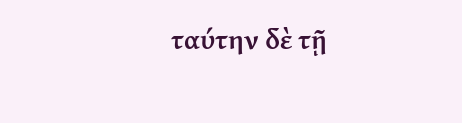ταύτην δὲ τῇ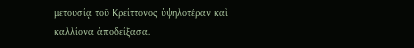μετουσίᾳ τοῦ Κρείττονος ὑψηλοτέραν καὶ καλλίονα ἀποδείξασα.